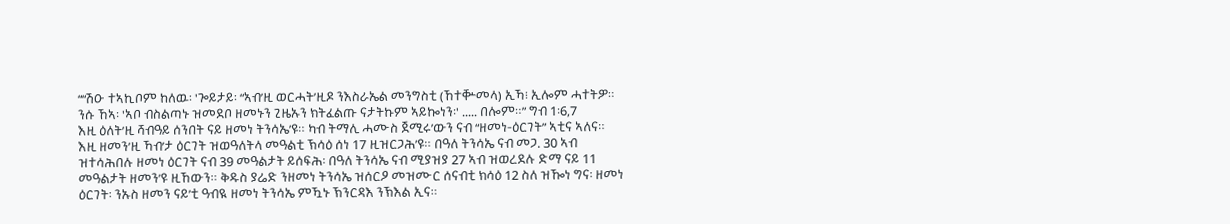““ሽዑ ተኣኪቦም ከለዉ፡ 'ጐይታይ፡ “ኣብ’ዚ ወርሓት’ዚዶ ንእስራኤል መንግስቲ (ኸተቝመላ) ኢኻ፧ ኢሎም ሓተትዎ። ንሱ ኸኣ፡ 'ኣቦ ብስልጣኑ ዝመደቦ ዘመኑን ጊዜኡን ክትፈልጡ ናታትኩም ኣይኰነን፡' ..... በሎም።” ግብ 1፡6,7
እዚ ዕለት’ዚ ሻብዓይ ሰንበት ናይ ዘመነ ትንሳኤ’ዩ። ካብ ትማሊ ሓሙስ ጀሚሩ’ውን ናብ “ዘመነ-ዕርገት” ኣቲና ኣለና። እዚ ዘመን’ዚ ኻብ’ታ ዕርገት ዝወዓለትላ መዓልቲ ኽሳዕ ሰነ 17 ዚዝርጋሕ’ዩ። በዓለ ትንሳኤ ናብ መጋ. 30 ኣብ ዝተሳሕበሉ ዘመነ ዕርገት ናብ 39 መዓልታት ይሰፍሕ፡ በዓለ ትንሳኤ ናብ ሚያዝያ 27 ኣብ ዝወረደሉ ድማ ናይ 11 መዓልታት ዘመን’ዩ ዚኸውን። ቅዱስ ያሬድ ንዘመነ ትንሳኤ ዝሰርዖ መዝሙር ሰናብቲ ክሳዕ 12 ስለ ዝዀነ ግና፡ ዘመነ ዕርገት፡ ንኡስ ዘመን ናይ’ቲ ዓብዪ ዘመነ ትንሳኤ ምዃኑ ኽንርዳእ ንኽእል ኢና።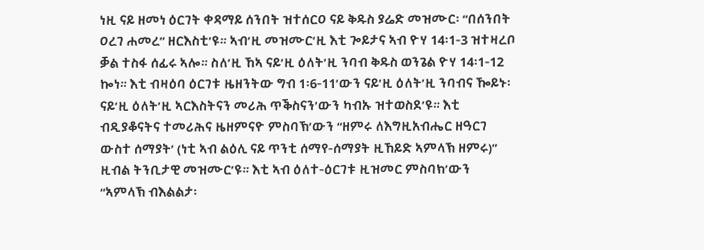ነዚ ናይ ዘመነ ዕርገት ቀዳማይ ሰንበት ዝተሰርዐ ናይ ቅዱስ ያሬድ መዝሙር፡ “በሰንበት ዐረገ ሐመረ” ዘርእስቲ’ዩ። ኣብ’ዚ መዝሙር’ዚ እቲ ጐይታና ኣብ ዮሃ 14፡1-3 ዝተዛረቦ ቓል ተስፋ ሰፊሩ ኣሎ። ስለ’ዚ ኸኣ ናይ’ዚ ዕለት’ዚ ንባብ ቅዱስ ወንጌል ዮሃ 14፡1-12 ኰነ። እቲ ብዛዕባ ዕርገቱ ዜዘንትው ግብ 1፡6-11’ውን ናይ’ዚ ዕለት’ዚ ንባብና ዀይኑ፡ ናይ’ዚ ዕለት’ዚ ኣርእስትናን መሪሕ ጥቕስናን’ውን ካብኡ ዝተወስደ’ዩ። እቲ ብዲያቆናትና ተመሪሕና ዜዘምናዮ ምስባኽ’ውን “ዘምሩ ለእግዚአብሔር ዘዓርገ ውስተ ሰማያት’ (ነቲ ኣብ ልዕሊ ናይ ጥንቲ ሰማየ-ሰማያት ዚኸይድ ኣምላኽ ዘምሩ)” ዚብል ትንቢታዊ መዝሙር’ዩ። እቲ ኣብ ዕለተ-ዕርገቱ ዚዝመር ምስባክ’ውን
“ኣምላኽ ብእልልታ፡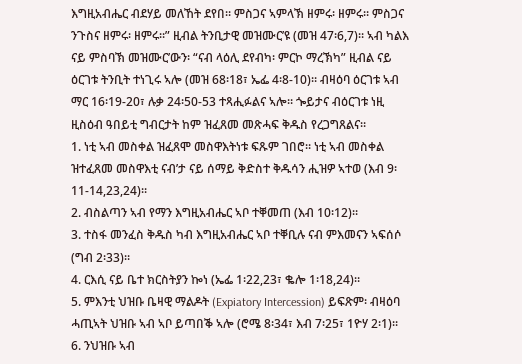እግዚአብሔር ብደሃይ መለኸት ደየበ። ምስጋና ኣምላኽ ዘምሩ፡ ዘምሩ። ምስጋና ንጉስና ዘምሩ፡ ዘምሩ።” ዚብል ትንቢታዊ መዝሙር’ዩ (መዝ 47፡6,7)። ኣብ ካልእ ናይ ምስባኽ መዝሙር’ውን፡ “ናብ ላዕሊ ደየብካ፡ ምርኮ ማረኽካ” ዚብል ናይ ዕርገቱ ትንቢት ተነጊሩ ኣሎ (መዝ 68፡18፣ ኤፌ 4፡8-10)። ብዛዕባ ዕርገቱ ኣብ ማር 16፡19-20፣ ሉቃ 24፡50-53 ተጻሒፉልና ኣሎ። ጐይታና ብዕርገቱ ነዚ ዚስዕብ ዓበይቲ ግብርታት ከም ዝፈጸመ መጽሓፍ ቅዱስ የረጋግጸልና።
1. ነቲ ኣብ መስቀል ዝፈጸሞ መስዋእትነቱ ፍጹም ገበሮ። ነቲ ኣብ መስቀል ዝተፈጸመ መስዋእቲ ናብ’ታ ናይ ሰማይ ቅድስተ ቅዱሳን ሒዝዎ ኣተወ (እብ 9፡11-14,23,24)።
2. ብስልጣን ኣብ የማን እግዚአብሔር ኣቦ ተቐመጠ (እብ 10፡12)።
3. ተስፋ መንፈስ ቅዱስ ካብ እግዚአብሔር ኣቦ ተቐቢሉ ናብ ምእመናን ኣፍሰሶ (ግብ 2፡33)።
4. ርእሲ ናይ ቤተ ክርስትያን ኰነ (ኤፌ 1፡22,23፣ ቈሎ 1፡18,24)።
5. ምእንቲ ህዝቡ ቤዛዊ ማልዶት (Expiatory Intercession) ይፍጽም፡ ብዛዕባ ሓጢኣት ህዝቡ ኣብ ኣቦ ይጣበቕ ኣሎ (ሮሜ 8፡34፣ እብ 7፡25፣ 1ዮሃ 2፡1)።
6. ንህዝቡ ኣብ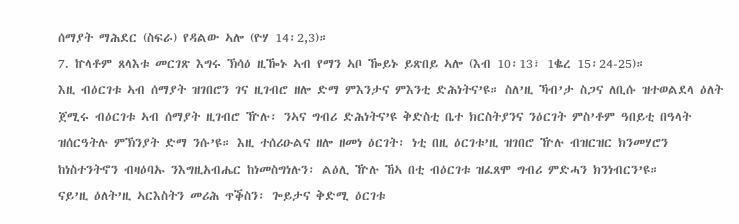ሰማያት ማሕደር (ስፍራ) የዳልው ኣሎ (ዮሃ 14፡2,3)።
7. ኵላቶም ጸላእቱ መርገጽ እግሩ ኽሳዕ ዚዀኑ ኣብ የማን ኣቦ ዀይኑ ይጽበይ ኣሎ (እብ 10፡13፣ 1ቈረ 15፡24-25)።
እዚ ብዕርገቱ ኣብ ሰማያት ዝገበሮን ገና ዚገብሮ ዘሎ ድማ ምእንታና ምእንቲ ድሕነትና’ዩ። ስለ’ዚ ኻብ’ታ ስጋና ለቢሱ ዝተወልደላ ዕለት ጀሚሩ ብዕርገቱ ኣብ ሰማያት ዚገብሮ ዅሉ፡ ንኣና ግብሪ ድሕነትና’ዩ ቅድስቲ ቤተ ክርስትያንና ንዕርገት ምስ’ቶም ዓበይቲ በዓላት ዝሰርዓትሉ ምኽንያት ድማ ንሱ’ዩ። እዚ ተሰሪዑልና ዘሎ ዘመነ ዕርገት፡ ነቲ በዚ ዕርገቱ’ዚ ዝገበሮ ዅሉ ብዝርዝር ክንመሃሮን ከነስተንትኖን ብዛዕባኡ ንእግዚአብሔር ከነመስግነሉን፡ ልዕሊ ዅሉ ኸኣ በቲ ብዕርገቱ ዝፈጸሞ ግብሪ ምድሓን ክንነብርን’ዩ።
ናይ’ዚ ዕለት’ዚ ኣርእስትን መሪሕ ጥቕስን፡ ጐይታና ቅድሚ ዕርገቱ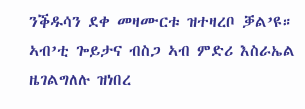ንቕዱሳን ደቀ መዛሙርቱ ዝተዛረቦ ቓል’ዩ። ኣብ’ቲ ጐይታና ብስጋ ኣብ ምድሪ እስራኤል ዜገልግለሉ ዝነበረ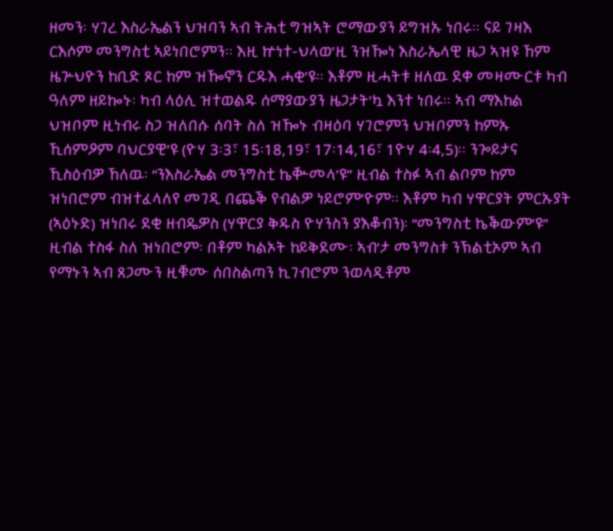ዘመን፡ ሃገረ እስራኤልን ህዝባን ኣብ ትሕቲ ግዝኣት ሮማውያን ይግዝኡ ነበሩ። ናይ ገዛእ ርእሶም መንግስቲ ኣይነበሮምን። እዚ ኵነተ-ህላወ’ዚ ንዝዀነ እስራኤላዊ ዜጋ ኣዝዩ ኸም ዜጕህዮን ከቢድ ጾር ከም ዝዀኖን ርዱእ ሓቂ’ዩ። እቶም ዚሓትቱ ዘለዉ ደቀ መዛሙርቱ ካብ ዓለም ዘይኰኑ፡ ካብ ላዕሊ ዝተወልዱ ሰማያውያን ዜጋታት’ኳ እንተ ነበሩ። ኣብ ማእከል ህዝቦም ዚነብሩ ስጋ ዝለበሱ ሰባት ስለ ዝዀኑ ብዛዕባ ሃገሮምን ህዝቦምን ከምኡ ኺሰምዖም ባህርያዊ’ዩ (ዮሃ 3፡3፣ 15፡18,19፣ 17፡14,16፣ 1ዮሃ 4፡4,5)። ንጐይታና ኺስዕብዎ ኸለዉ፡ “ንእስራኤል መንግስቲ ኬቝመላ’ዩ” ዚብል ተስፉ ኣብ ልቦም ከም ዝነበሮም ብዝተፈላለየ መገዲ በጨቕ የብልዎ ነይሮም’ዮም። እቶም ካብ ሃዋርያት ምርኡያት (ኣዕኑድ) ዝነበሩ ደቂ ዘብዴዎስ (ሃዋርያ ቅዱስ ዮሃንስን ያእቆብን)፡ “መንግስቲ ኬቕውም’ዩ” ዚብል ተስፋ ስለ ዝነበሮም፡ በቶም ካልኦት ከይቅደሙ፡ ኣብ’ታ መንግስቱ ንኽልቲኦም ኣብ የማኑን ኣብ ጸጋሙን ዚቑሙ ሰበስልጣን ኪገብሮም ንወላዲቶም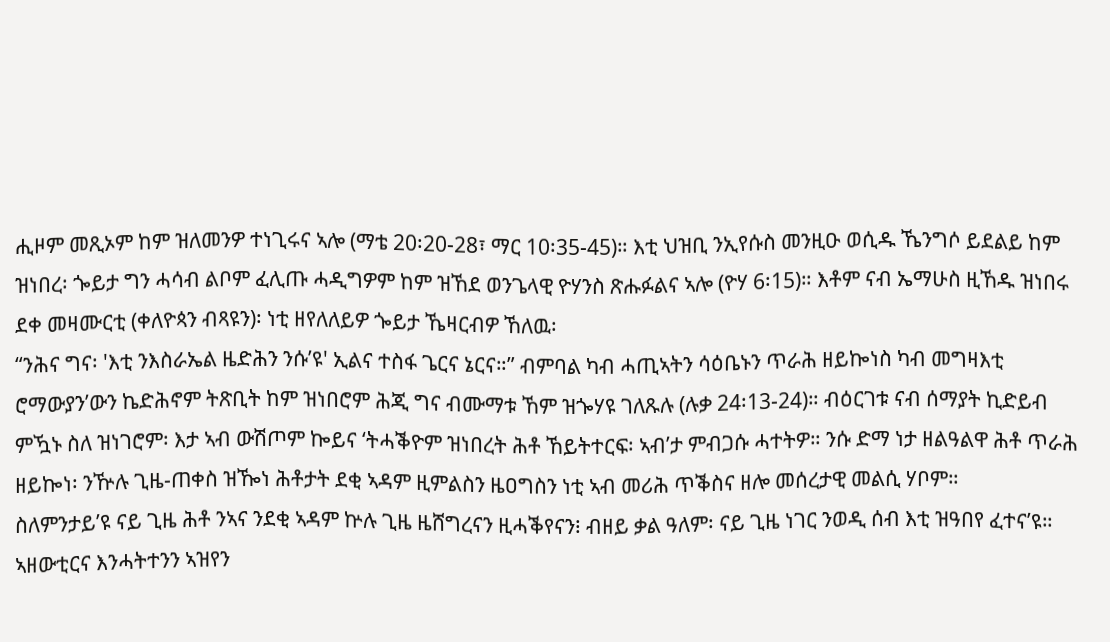ሒዞም መጺኦም ከም ዝለመንዎ ተነጊሩና ኣሎ (ማቴ 20፡20-28፣ ማር 10፡35-45)። እቲ ህዝቢ ንኢየሱስ መንዚዑ ወሲዱ ኼንግሶ ይደልይ ከም ዝነበረ፡ ጐይታ ግን ሓሳብ ልቦም ፈሊጡ ሓዲግዎም ከም ዝኸደ ወንጌላዊ ዮሃንስ ጽሑፉልና ኣሎ (ዮሃ 6፡15)። እቶም ናብ ኤማሁስ ዚኸዱ ዝነበሩ ደቀ መዛሙርቲ (ቀለዮጳን ብጻዩን)፡ ነቲ ዘየለለይዎ ጐይታ ኼዛርብዎ ኸለዉ፡
“ንሕና ግና፡ 'እቲ ንእስራኤል ዜድሕን ንሱ’ዩ' ኢልና ተስፋ ጌርና ኔርና።” ብምባል ካብ ሓጢኣትን ሳዕቤኑን ጥራሕ ዘይኰነስ ካብ መግዛእቲ ሮማውያን’ውን ኬድሕኖም ትጽቢት ከም ዝነበሮም ሕጂ ግና ብሙማቱ ኸም ዝጐሃዩ ገለጹሉ (ሉቃ 24፡13-24)። ብዕርገቱ ናብ ሰማያት ኪድይብ ምዃኑ ስለ ዝነገሮም፡ እታ ኣብ ውሽጦም ኰይና ‘ትሓቕዮም ዝነበረት ሕቶ ኸይትተርፍ፡ ኣብ’ታ ምብጋሱ ሓተትዎ። ንሱ ድማ ነታ ዘልዓልዋ ሕቶ ጥራሕ ዘይኰነ፡ ንዅሉ ጊዜ-ጠቀስ ዝዀነ ሕቶታት ደቂ ኣዳም ዚምልስን ዜዐግስን ነቲ ኣብ መሪሕ ጥቕስና ዘሎ መሰረታዊ መልሲ ሃቦም።
ስለምንታይ’ዩ ናይ ጊዜ ሕቶ ንኣና ንደቂ ኣዳም ኵሉ ጊዜ ዜሸግረናን ዚሓቕየናን፧ ብዘይ ቃል ዓለም፡ ናይ ጊዜ ነገር ንወዲ ሰብ እቲ ዝዓበየ ፈተና’ዩ። ኣዘውቲርና እንሓትተንን ኣዝየን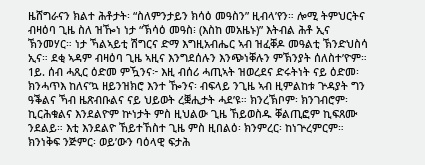ዜሸግራናን ክልተ ሕቶታት፡ “ስለምንታይን ክሳዕ መዓስን” ዚብላ’የን። ሎሚ ትምህርትና ብዛዕባ ጊዜ ስለ ዝዀነ ነታ “ኽሳዕ መዓስ፧ (እስከ መአዜኑ)” እትብል ሕቶ ኢና ኽንመሃር። ነታ ኻልኣይቲ ሽግርና ድማ እግዚአብሔር ኣብ ዝፈቐዶ መዓልቲ ኽንድህስሳ ኢና። ደቂ ኣዳም ብዛዕባ ጊዜ ኣዚና እንግደሰሉን እንጭነቐሉን ምኽንያት ሰለስተ’ዮም።
1ይ. ሰብ ሓጺር ዕድመ ምዃንና፦ እዚ ብሰሪ ሓጢኣት ዝወረደና ድሩትነት ናይ ዕድመ፡ ክንሓጥእ ከለና’ኳ ዘይንዝክሮ እንተ ዀንና፡ ብፍላይ ንጊዜ ኣብ ዚምልከቱ ጕዳያት ግን ዓቕልና ኻብ ዜጽብቡልና ናይ ህይወት ረቛሒታት ሓደ’ዩ። ክንረኽቦም፡ ክንገብሮም፡ ኪርሕቁልና እንደልዮም ኵነታት ምስ ዚህልው ጊዜ ኸይወስዱ ቐልጢፎም ኪፍጸሙ ንደልይ። እቲ እንደልዮ ኸይተኸስተ ጊዜ ምስ ዚበልዕ፡ ክንምረር፡ ከነጕረምርም። ክንነቅፍ ንጅምር፡ ወይ’ውን ባዕላዊ ፍታሕ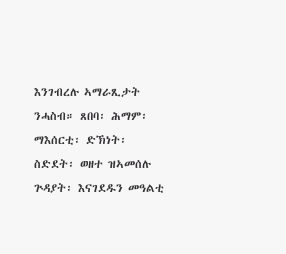እንገብረሉ ኣማራጺታት ንሓስብ። ጸበባ፡ ሕማም፡ ማእሰርቲ፡ ድኽነት፡ ስድደት፡ ወዘተ ዝኣመሰሉ ጕዳያት፡ እናገደዱን መዓልቲ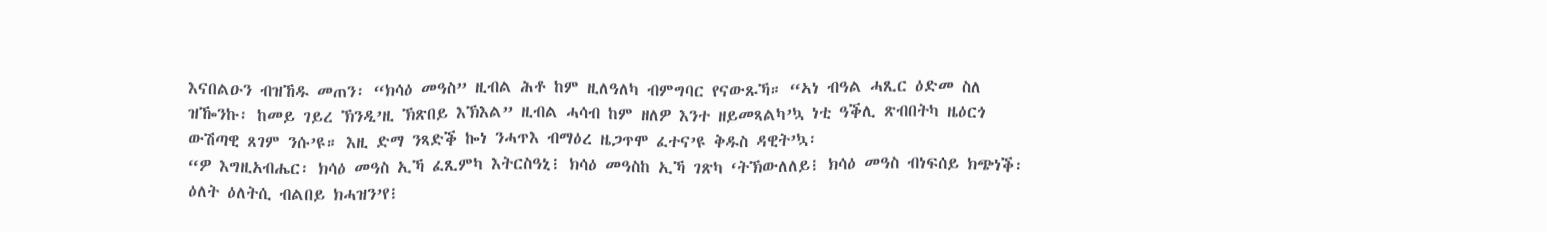እናበልዑን ብዝኸዱ መጠን፡ “ክሳዕ መዓስ” ዚብል ሕቶ ከም ዚለዓለካ ብምግባር የናውጹኻ። “ኣነ ብዓል ሓጺር ዕድመ ስለ ዝዀንኩ፡ ከመይ ገይረ ኽንዲ’ዚ ኽጽበይ እኽእል” ዚብል ሓሳብ ከም ዘለዎ እንተ ዘይመጻልካ’ኳ ነቲ ዓቕሊ ጽብበትካ ዜዕርጎ ውሽጣዊ ጸገም ንሱ’ዩ። እዚ ድማ ንጻድቕ ኰነ ንሓጥእ ብማዕረ ዜጋጥሞ ፈተና’ዩ ቅዱስ ዳዊት’ኳ፡
“ዎ እግዚአብሔር፡ ክሳዕ መዓስ ኢኻ ፈጺምካ እትርስዓኒ፧ ክሳዕ መዓስከ ኢኻ ገጽካ ‘ትኽውለለይ፧ ክሳዕ መዓስ ብነፍሰይ ክጭነቕ፡ ዕለት ዕለትሲ ብልበይ ክሓዝን’የ፧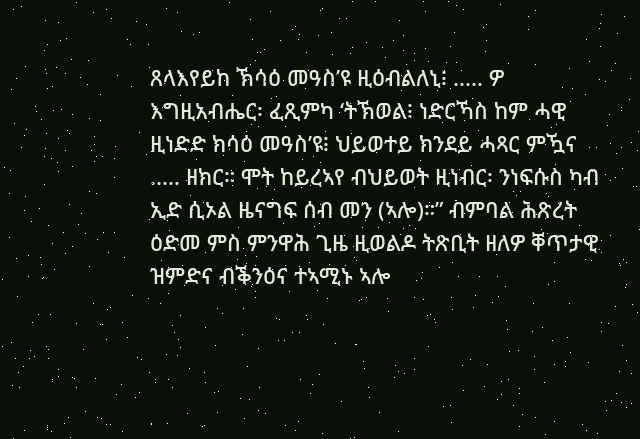ጸላእየይከ ኽሳዕ መዓስ’ዩ ዚዕብልለኒ፧ ..... ዎ እግዚአብሔር፡ ፈጺምካ ‘ትኽወል፧ ነድርኻስ ከም ሓዊ ዚነድድ ክሳዕ መዓስ’ዩ፧ ህይወተይ ክንደይ ሓጻር ምዃና ..... ዘክር። ሞት ከይረኣየ ብህይወት ዚነብር፡ ንነፍሱስ ካብ ኢድ ሲኦል ዜናግፍ ሰብ መን (ኣሎ)።” ብምባል ሕጽረት ዕድመ ምስ ምንዋሕ ጊዜ ዚወልዶ ትጽቢት ዘለዎ ቐጥታዊ ዝምድና ብቕንዕና ተኣሚኑ ኣሎ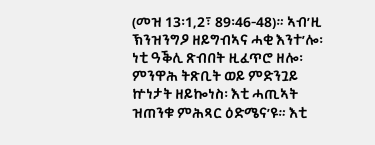(መዝ 13፡1,2፣ 89፡46-48)። ኣብ’ዚ ኽንዝንግዖ ዘይግብኣና ሓቂ እንተ’ሎ፡ ነቲ ዓቕሊ ጽብበት ዚፈጥሮ ዘሎ፡ ምንዋሕ ትጽቢት ወይ ምድንጓይ ኵነታት ዘይኰነስ፡ እቲ ሓጢኣት ዝጠንቁ ምሕጻር ዕድሜና’ዩ። እቲ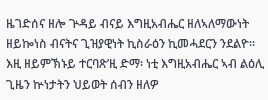ዜገድሰና ዘሎ ጕዳይ ብናይ እግዚአብሔር ዘለኣለማውነት ዘይኰነስ ብናትና ጊዝያዊነት ኪስራዕን ኪመሓደርን ንደልዮ። እዚ ዘይምኽኑይ ተርባጽ’ዚ ድማ፡ ነቲ እግዚአብሔር ኣብ ልዕሊ ጊዜን ኵነታትን ህይወት ሰብን ዘለዎ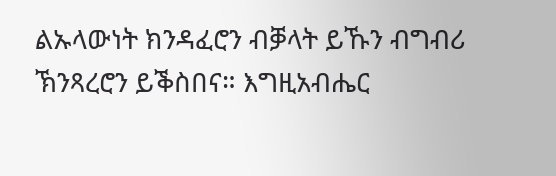ልኡላውነት ክንዳፈሮን ብቓላት ይኹን ብግብሪ ኽንጻረሮን ይቕስበና። እግዚአብሔር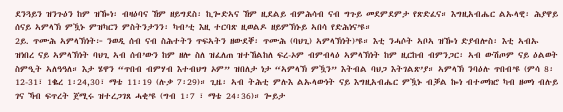ደንጓይን ዝንጉዕን ከም ዝዀነ፡ ብዛዕባና ኸም ዘይግደስ፡ ኪጐድኣና ኸም ዚደልይ ብምሕሳብ ናብ ግጉይ መደምደምታ የጽድፈና። እግዚአብሔር ልኡላዊ፡ ሕያዋይ ሰናይ ኣምላኽ ምዃኑ ምዝካርን ምስትንታንን፡ ካብ’ቲ እዚ ተርባጽ ዚወልዶ ዘይምኽኑይ ኣበሳ የድሕነና’ዩ።
2ይ. ጥሙሕ ኣምላኽነት፦ ንወዲ ሰብ ናብ ስሕተትን ጥፍኣትን ዘውደቐ፡ ጥሙሕ (ባህጊ) ኣምላኽነት)’ዩ። እቲ ንሓሶት ኣቦኣ ዝዀነ ድያብሎስ፡ እቲ ኣብኡ ዝነበረ ናይ ኣምላኽነት ባህጊ ኣብ ሰብ’ውን ከም ዘሎ ስለ ዝፈለጠ ዝተኸልከለ ፍረ-ኦም ብምብላዕ ኣምላኽነት ከም ዚርከብ ብምንጋር፡ ኣብ ውሽጦም ናይ ዕልወት ስምዒት ኣለዓዓለ። እታ ሄዋን “ጥበብ ብምሃብ እተብህግ ኦም” ዝበለታ ነታ “ኣምላኽ ምዃን” እትብል ባህጋ እትገልጽ’ያ። ኣምላኽ ንባዕሉ ጥበብ’ዩ (ምሳ 8፡12-31፣ 1ቈረ 1፡24,30፣ ማቴ 11፡19 (ሉቃ 7፡29)። ጊዜ፡ ኣብ ትሕቲ ምሉእ ልኡላውነት ናይ እግዚአብሔር ምዃኑ ብቓል ኰነ ብተመክሮ ካብ ዘመነ ብሉይ ገና ኻብ ፍጥረት ጀሚሩ ዝተረጋገጸ ሓቂ’ዩ (ግብ 1፡7 ፣ ማቴ 24፡36)። ጐይታ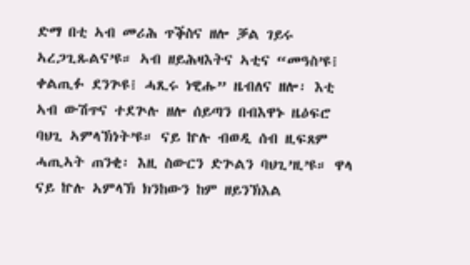ድማ በቲ ኣብ መሪሕ ጥቕስና ዘሎ ቓል ገይሩ ኣረጋጊጹልና’ዩ። ኣብ ዘይሕዛእትና ኣቲና “መዓስ’ዩ፧ ቀልጢፉ ደንጕዩ፧ ሓጺሩ ነዊሑ” ዜብለና ዘሎ፡ እቲ ኣብ ውሽጥና ተደጕሉ ዘሎ ሰይጣን በብእዋኑ ዜዕፍሮ ባህጊ ኣምላኽነት’ዩ። ናይ ኵሉ ብወዲ ሰብ ዚፍጸም ሓጢኣት ጠንቂ፡ እዚ ስውርን ድጕልን ባህጊ’ዚ’ዩ። ዋላ ናይ ኵሉ ኣምላኽ ክንከውን ከም ዘይንኽእል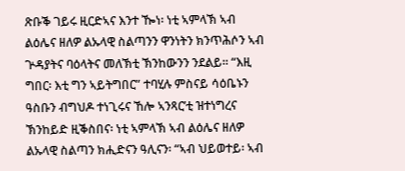ጽቡቕ ገይሩ ዚርድኣና እንተ ዀነ፡ ነቲ ኣምላኽ ኣብ ልዕሌና ዘለዎ ልኡላዊ ስልጣንን ዋንነትን ክንጥሕሶን ኣብ ጕዳያትና ባዕላትና መለኽቲ ኽንከውንን ንደልይ። “እዚ ግበር፡ እቲ ግን ኣይትግበር” ተባሂሉ ምስናይ ሳዕቤኑን ዓስቡን ብግህዶ ተነጊሩና ኸሎ ኣንጻር’ቲ ዝተነግረና ኽንከይድ ዚቕስበና፡ ነቲ ኣምላኽ ኣብ ልዕሌና ዘለዎ ልኡላዊ ስልጣን ክሒድናን ዓሊናን፡ “ኣብ ህይወተይ፡ ኣብ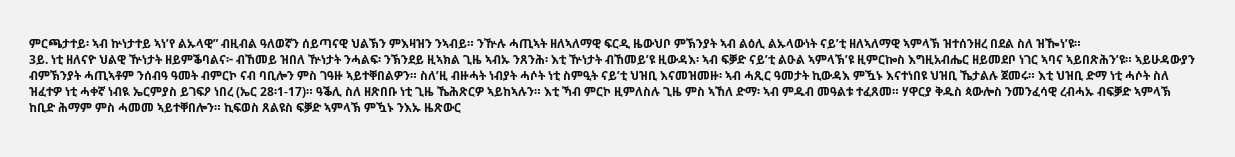ምርጫታተይ፡ ኣብ ኵነታተይ ኣነ’የ ልኡላዊ” ብዚብል ዓለወኛን ሰይጣናዊ ህልኽን ምእዛዝን ንኣብይ። ንዅሉ ሓጢኣት ዘለኣለማዊ ፍርዲ ዜውህቦ ምኽንያት ኣብ ልዕሊ ልኡላውነት ናይ’ቲ ዘለኣለማዊ ኣምላኽ ዝተሰንዘረ በደል ስለ ዝዀነ’ዩ።
3ይ. ነቲ ዘለናዮ ህልዊ ዅነታት ዘይምቕባልና፦ ብኸመይ ዝበለ ዅነታት ንሓልፍ፡ ንኽንደይ ዚኣክል ጊዜ ኣብኡ ንጸንሕ፡ እቲ ዅነታት ብኸመይ’ዩ ዚውዳእ፡ ኣብ ፍቓድ ናይ’ቲ ልዑል ኣምላኽ’ዩ ዚምርኰስ እግዚአብሔር ዘይመደቦ ነገር ኣባና ኣይበጽሕን’ዩ። ኣይሁዳውያን ብምኽንያት ሓጢኣቶም ንሰብዓ ዓመት ብምርኮ ናብ ባቢሎን ምስ ገዓዙ ኣይተቐበልዎን። ስለ’ዚ ብዙሓት ነብያት ሓሶት ነቲ ስምዒት ናይ’ቲ ህዝቢ እናመዝመዙ፡ ኣብ ሓጺር ዓመታት ኪውዳእ ምዃኑ እናተነበዩ ህዝቢ ኼታልሉ ጀመሩ። እቲ ህዝቢ ድማ ነቲ ሓሶት ስለ ዝፈተዎ ነቲ ሓቀኛ ነብዪ ኤርምያስ ይገፍዖ ነበረ (ኤር 28፡1-17)። ዓቕሊ ስለ ዘጽበቡ ነቲ ጊዜ ኼሕጽርዎ ኣይከኣሉን። እቲ ኻብ ምርኮ ዚምለስሉ ጊዜ ምስ ኣኸለ ድማ፡ ኣብ ምዱብ መዓልቱ ተፈጸመ። ሃዋርያ ቅዱስ ጳውሎስ ንመንፈሳዊ ረብሓኡ ብፍቓድ ኣምላኽ ከቢድ ሕማም ምስ ሓመመ ኣይተቐበሎን። ኪፍወስ ጸልዩስ ፍቓድ ኣምላኽ ምዃኑ ንእኡ ዜጽውር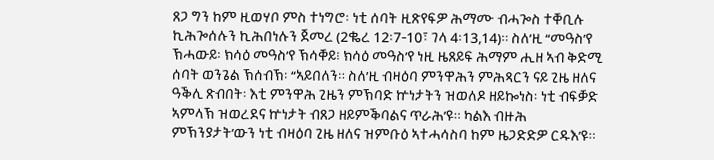ጸጋ ግን ከም ዚወሃቦ ምስ ተነግሮ፡ ነቲ ሰባት ዚጽየፍዎ ሕማሙ ብሓጐስ ተቐቢሉ ኪሕጐሰሉን ኪሕበነሉን ጀመረ (2ቈረ 12፡7-10፣ ገላ 4፡13,14)። ስለ’ዚ “መዓስ’የ ኽሓውይ፡ ክሳዕ መዓስ’የ ኽሳቐይ፧ ክሳዕ መዓስ’የ ነዚ ዜጸይፍ ሕማም ሒዘ ኣብ ቅድሚ ሰባት ወንጌል ኽሰብኽ፡ “ኣይበለን። ስለ’ዚ ብዛዕባ ምንዋሕን ምሕጻርን ናይ ጊዜ ዘለና ዓቕሊ ጽብበት፡ እቲ ምንዋሕ ጊዜን ምኽባድ ኵነታትን ዝወለዶ ዘይኰነስ፡ ነቲ ብፍቓድ ኣምላኽ ዝወረደና ኵነታት ብጸጋ ዘይምቕባልና ጥራሕ’ዩ። ካልእ ብዙሕ ምኽንያታት’ውን ነቲ ብዛዕባ ጊዜ ዘለና ዝምቡዕ ኣተሓሳስባ ከም ዜጋድድዎ ርዱእ’ዩ።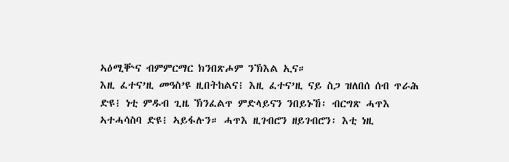ኣዕሚቝና ብምምርማር ክንበጽሖም ንኽእል ኢና።
እዚ ፈተና’ዚ መዓስ’ዩ ዚበትከልና፧ እዚ ፈተና’ዚ ናይ ስጋ ዝለበሰ ሰብ ጥራሕ ድዩ፧ ነቲ ምዱብ ጊዜ ኽንፈልጥ ምድላይናን ንበይኑኸ፡ ብርግጽ ሓጥእ ኣተሓሳስባ ድዩ፧ ኣይፋሉን። ሓጥእ ዚገብሮን ዘይገብሮን፡ እቲ ነዚ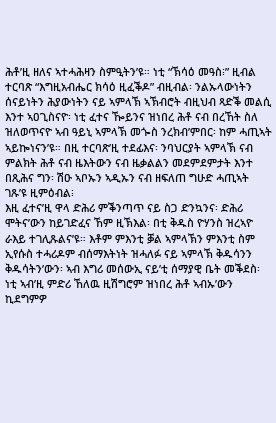ሕቶ’ዚ ዘለና ኣተሓሕዛን ስምዒትን’ዩ። ነቲ “ኽሳዕ መዓስ፧” ዚብል ተርባጽ “እግዚአብሔር ክሳዕ ዚፈቕዶ” ብዚብል፡ ንልኡላውነትን ሰናይነትን ሕያውነትን ናይ ኣምላኽ ኣኽብሮት ብዚህብ ጻድቕ መልሲ እንተ ኣዐጊስናዮ፡ ነቲ ፈተና ዀይንና ዝነበረ ሕቶ ናብ በረኸት ስለ ዝለወጥናዮ ኣብ ዓይኒ ኣምላኽ መጐስ ንረክብ’ምበር፡ ከም ሓጢኣት ኣይኰነናን’ዩ። በዚ ተርባጽ’ዚ ተደፊእና፡ ንባህርያት ኣምላኽ ናብ ምልክት ሕቶ ናብ ዜእትውን ናብ ዜቃልልን መደምደምታት እንተ በጺሕና ግን፡ ሽዑ ኣቦኡን ኣዲኡን ናብ ዘፍለጠ ግሁድ ሓጢኣት ገጹ’ዩ ዚምዕብል፧
እዚ ፈተና’ዚ ዋላ ድሕሪ ምቕንጣጥ ናይ ስጋ ድንኳንና፡ ድሕሪ ሞትና’ውን ከይገድፈና ኸም ዚኽእል፡ በቲ ቅዱስ ዮሃንስ ዝረኣዮ ራእይ ተገሊጹልና’ዩ። እቶም ምእንቲ ቓል ኣምላኽን ምእንቲ ስም ኢየሱስ ተሓሪዶም ብሰማእትነት ዝሓለፉ ናይ ኣምላኽ ቅዱሳንን ቅዱሳትን’ውን፡ ኣብ እግሪ መሰውኢ ናይ’ቲ ሰማያዊ ቤት መቕደስ፡ ነቲ ኣብ’ዚ ምድሪ ኸለዉ ዚሽግሮም ዝነበረ ሕቶ ኣብኡ’ውን ኪደግምዎ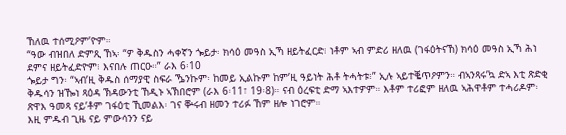ኸለዉ ተሰሚዖም’ዮም።
“ዓው ብዝበለ ድምጺ ኸኣ፡ “ዎ ቅዱስን ሓቀኛን ጐይታ፡ ክሳዕ መዓስ ኢኻ ዘይትፈርድ፧ ነቶም ኣብ ምድሪ ዘለዉ (ገፋዕትናኸ) ክሳዕ መዓስ ኢኻ ሕነ ደምና ዘይትፈድዮም፧ እናበሉ ጠርዑ።” ራእ 6፡10
ጐይታ ግን፡ “ኣብ’ዚ ቅዱስ ሰማያዊ ስፍራ ዄንኩም፡ ከመይ ኢልኩም ከም’ዚ ዓይነት ሕቶ ትሓትቱ፧” ኢሉ ኣይተቘጥዖምን። ብኣንጻሩ’ኳ ድኣ እቲ ጽድቂ ቅዱሳን ዝዀነ ጻዕዳ ኽዳውንቲ ኸዲኑ ኣኽበሮም (ራእ 6፡11፣ 19፡8)። ናብ ዕረፍቲ ድማ ኣእተዎም። እቶም ተሪፎም ዘለዉ ኣሕዋቶም ተሓሪዶም፡ ጽዋእ ዓመጻ ናይ’ቶም ገፋዕቲ ኺመልእ፡ ገና ቝሩብ ዘመን ተሪፉ ኸም ዘሎ ነገሮም።
እዚ ምዱብ ጊዜ ናይ ምውሳንን ናይ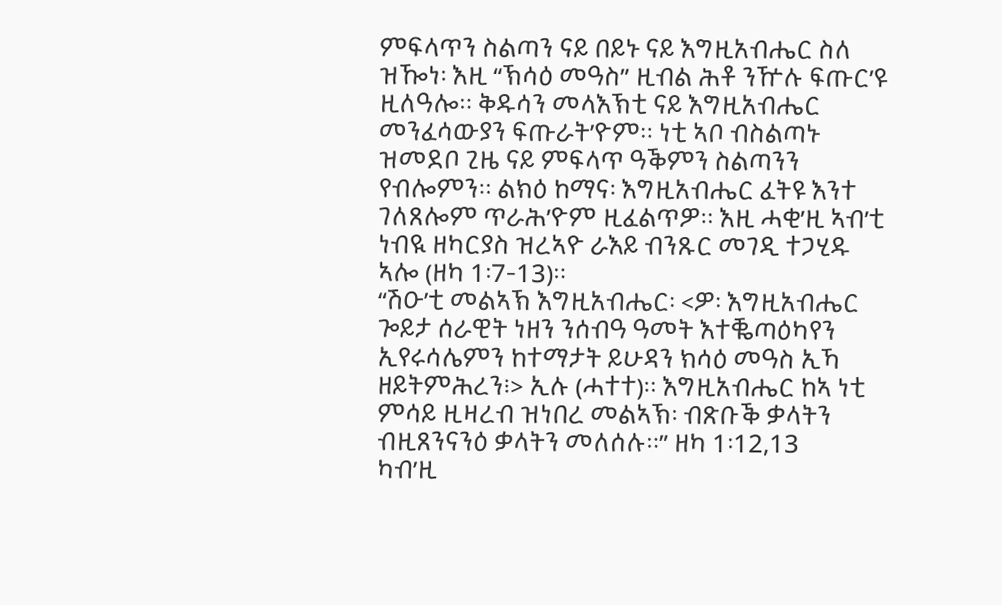ምፍላጥን ስልጣን ናይ በይኑ ናይ እግዚአብሔር ስለ ዝዀነ፡ እዚ “ኽሳዕ መዓስ” ዚብል ሕቶ ንዅሉ ፍጡር’ዩ ዚለዓሎ። ቅዱሳን መላእኽቲ ናይ እግዚአብሔር መንፈሳውያን ፍጡራት’ዮም። ነቲ ኣቦ ብስልጣኑ ዝመደቦ ጊዜ ናይ ምፍላጥ ዓቕምን ስልጣንን የብሎምን። ልክዕ ከማና፡ እግዚአብሔር ፈትዩ እንተ ገለጸሎም ጥራሕ’ዮም ዚፈልጥዎ። እዚ ሓቂ’ዚ ኣብ’ቲ ነብዪ ዘካርያስ ዝረኣዮ ራእይ ብንጹር መገዲ ተጋሂዱ ኣሎ (ዘካ 1፡7-13)።
“ሽዑ’ቲ መልኣኽ እግዚአብሔር፡ <ዎ፡ እግዚአብሔር ጐይታ ሰራዊት ነዘን ንሰብዓ ዓመት እተቘጣዕካየን ኢየሩሳሌምን ከተማታት ይሁዳን ክሳዕ መዓስ ኢኻ ዘይትምሕረን፧> ኢሉ (ሓተተ)። እግዚአብሔር ከኣ ነቲ ምሳይ ዚዛረብ ዝነበረ መልኣኽ፡ ብጽቡቕ ቃላትን ብዚጸንናንዕ ቃላትን መለሰሉ።” ዘካ 1፡12,13
ካብ’ዚ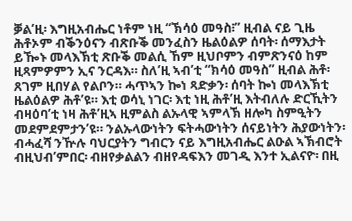ቓል’ዚ፡ እግዚአብሔር ነቶም ነዚ “ኽሳዕ መዓስ፧” ዚብል ናይ ጊዜ ሕቶኦም ብቕንዕናን ብጽቡቕ መንፈስን ዜልዕልዎ ሰባት፡ ሰማእታት ይዀኑ መላእኽቲ ጽቡቕ መልሲ ኸም ዚህቦምን ብምጽንናዕ ከም ዚጻምዎምን ኢና ንርዳእ። ስለ’ዚ ኣብ’ቲ “ክሳዕ መዓስ” ዚብል ሕቶ፡ ጸገም ዚበሃል የልቦን። ሓጥኣን ኰነ ጻድቃን፡ ሰባት ኰነ መላእኽቲ ዜልዕልዎ ሕቶ’ዩ። እቲ ወሳኒ ነገር፡ እቲ ነዚ ሕቶ’ዚ እትብለሉ ድርኺትን ብዛዕባ’ቲ ነዛ ሕቶ’ዚኣ ዚምልስ ልኡላዊ ኣምላኽ ዘሎካ ስምዒትን መደምደምታን’ዩ። ንልኡላውነትን ፍትሓውነትን ሰናይነትን ሕያውነትን፡ ብሓፈሻ ንዅሉ ባህርያትን ግብርን ናይ እግዚአብሔር ልዑል ኣኽብሮት ብዚህብ’ምበር፡ ብዘየቃልልን ብዘየዳፍእን መገዲ እንተ ኢልናዮ፡ በዚ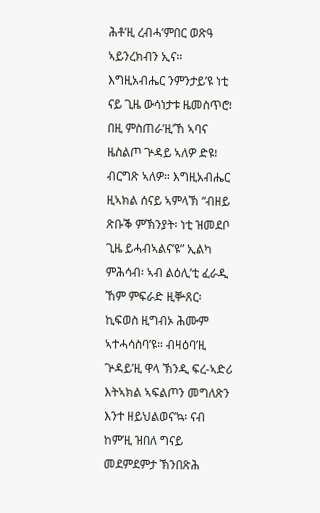ሕቶ’ዚ ረብሓ’ምበር ወጽዓ ኣይንረክብን ኢና።
እግዚአብሔር ንምንታይ’ዩ ነቲ ናይ ጊዜ ውሳነታቱ ዜመስጥሮ፧ በዚ ምስጠራ’ዚ’ኸ ኣባና ዜስልጦ ጕዳይ ኣለዎ ድዩ፧ ብርግጽ ኣለዎ። እግዚአብሔር ዚኣክል ሰናይ ኣምላኽ “ብዘይ ጽቡቕ ምኽንያት፡ ነቲ ዝመደቦ ጊዜ ይሓብኣልና’ዩ” ኢልካ ምሕሳብ፡ ኣብ ልዕሊ’ቲ ፈራዲ ኸም ምፍራድ ዚቝጸር፡ ኪፍወስ ዚግብኦ ሕሙም ኣተሓሳስባ’ዩ። ብዛዕባ’ዚ ጕዳይ’ዚ ዋላ ኽንዲ ፍረ-ኣድሪ እትኣክል ኣፍልጦን መግለጽን እንተ ዘይህልወና’ኳ፡ ናብ ከም’ዚ ዝበለ ግናይ መደምደምታ ኽንበጽሕ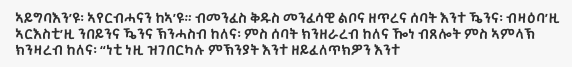ኣይግባእን’ዩ፡ ኣየርብሓናን ከኣ’ዩ። ብመንፈስ ቅዱስ መንፈሳዊ ልቦና ዘጥረና ሰባት እንተ ዄንና፡ ብዛዕባ’ዚ ኣርእስቲ’ዚ ንበይንና ዄንና ኽንሓስብ ከለና፡ ምስ ሰባት ክንዘራረብ ከለና ዀነ ብጸሎት ምስ ኣምላኽ ክንዛረብ ከለና፡ “ነቲ ነዚ ዝገበርካሉ ምኽንያት እንተ ዘይፈለጥክዎን እንተ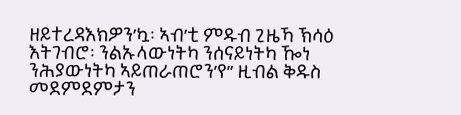ዘይተረዳእክዎን’ኳ፡ ኣብ’ቲ ምዱብ ጊዜኻ ኽሳዕ እትገብሮ፡ ንልኡላውነትካ ንሰናይነትካ ዀነ ንሕያውነትካ ኣይጠራጠሮን’የ” ዚብል ቅዱስ መደምደምታን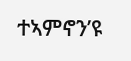ተኣምኖን’ዩ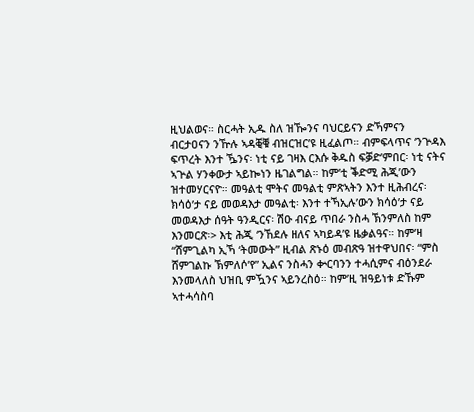ዚህልወና። ስርሓት ኢዱ ስለ ዝዀንና ባህርይናን ድኻምናን ብርታዐናን ንዅሉ ኣዳቒቑ ብዝርዝር’ዩ ዚፈልጦ። ብምፍላጥና ‘ንጕዳእ ፍጥረት እንተ ዄንና፡ ነቲ ናይ ገዛእ ርእሱ ቅዱስ ፍቓድ’ምበር፡ ነቲ ናትና ኣጕል ሃንቀውታ ኣይኰነን ዜገልግል። ከም’ቲ ቕድሚ ሕጂ’ውን ዝተመሃርናዮ። መዓልቲ ሞትና መዓልቲ ምጽኣትን እንተ ዚሕብረና፡ ክሳዕ’ታ ናይ መወዳእታ መዓልቲ፡ እንተ ተኻኢሉ’ውን ክሳዕ’ታ ናይ መወዳእታ ሰዓት ዓንዲርና፡ ሽዑ ብናይ ጥበራ ንስሓ ኽንምለስ ከም እንመርጽ፡> እቲ ሕጂ ‘ንኸደሉ ዘለና ኣካይዳ’ዩ ዜቃልዓና። ከም’ዛ “ሸምጊልካ ኢኻ ‘ትመውት” ዚብል ጽኑዕ መብጽዓ ዝተዋህበና፡ “ምስ ሸምገልኩ ኽምለሶ’የ” ኢልና ንስሓን ቍርባንን ተሓሲምና ብዕንደራ እንመላለስ ህዝቢ ምዃንና ኣይንረስዕ። ከም’ዚ ዝዓይነቱ ድኹም ኣተሓሳስባ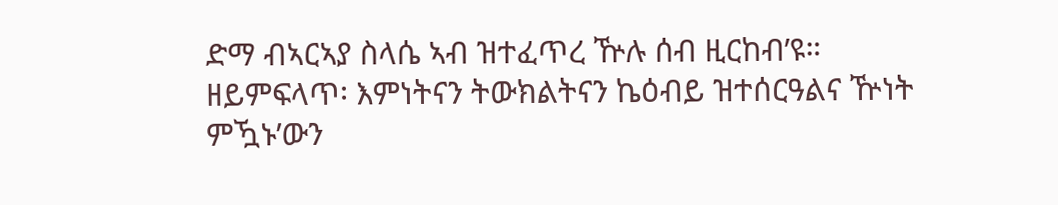ድማ ብኣርኣያ ስላሴ ኣብ ዝተፈጥረ ዅሉ ሰብ ዚርከብ’ዩ።
ዘይምፍላጥ፡ እምነትናን ትውክልትናን ኬዕብይ ዝተሰርዓልና ዅነት ምዃኑ’ውን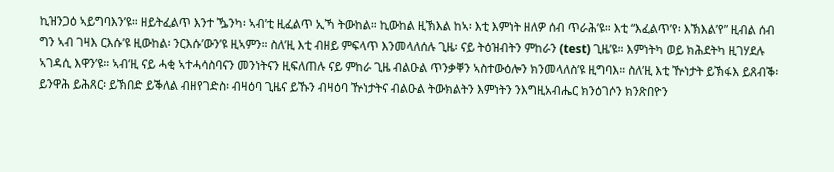ኪዝንጋዕ ኣይግባእን’ዩ። ዘይትፈልጥ እንተ ዄንካ፡ ኣብ’ቲ ዚፈልጥ ኢኻ ትውከል። ኪውከል ዚኽእል ከኣ፡ እቲ እምነት ዘለዎ ሰብ ጥራሕ’ዩ። እቲ “እፈልጥ’የ፡ እኽእል’የ” ዚብል ሰብ ግን ኣብ ገዛእ ርእሱ’ዩ ዚውከል፡ ንርእሱ’ውን’ዩ ዚኣምን። ስለ’ዚ እቲ ብዘይ ምፍላጥ እንመላለሰሉ ጊዜ፡ ናይ ትዕዝብትን ምከራን (test) ጊዜ’ዩ። እምነትካ ወይ ክሕደትካ ዚገሃደሉ ኣገዳሲ እዋን’ዩ። ኣብ’ዚ ናይ ሓቂ ኣተሓሳስባናን መንነትናን ዚፍለጠሉ ናይ ምከራ ጊዜ ብልዑል ጥንቃቐን ኣስተውዕሎን ክንመላለስ’ዩ ዚግባእ። ስለ’ዚ እቲ ዅነታት ይኽፋእ ይጸብቕ፡ ይንዋሕ ይሕጸር፡ ይኽበድ ይቕለል ብዘየገድስ፡ ብዛዕባ ጊዜና ይኹን ብዛዕባ ዅነታትና ብልዑል ትውክልትን እምነትን ንእግዚአብሔር ክንዕገሶን ክንጽበዮን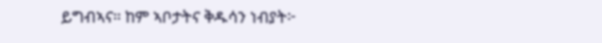ይግብኣና። ከም ኣቦታትና ቅዱሳን ነብያት፦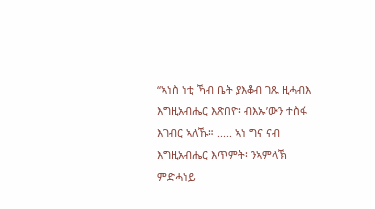“ኣነስ ነቲ ኻብ ቤት ያእቆብ ገጹ ዚሓብእ እግዚአብሔር እጽበዮ፡ ብእኡ’ውን ተስፋ እገብር ኣለኹ። ..... ኣነ ግና ናብ እግዚአብሔር እጥምት፡ ንኣምላኽ ምድሓነይ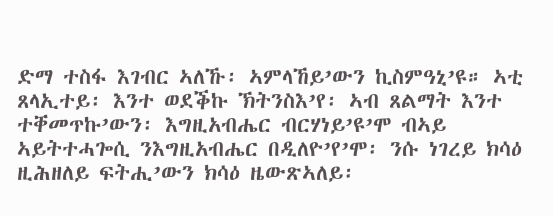ድማ ተስፋ እገብር ኣለኹ፡ ኣምላኸይ’ውን ኪስምዓኒ’ዩ። ኣቲ ጸላኢተይ፡ እንተ ወደቕኩ ኽትንስእ’የ፡ ኣብ ጸልማት እንተ ተቐመጥኩ’ውን፡ እግዚአብሔር ብርሃነይ’ዩ’ሞ ብኣይ ኣይትተሓጐሲ ንእግዚአብሔር በዲለዮ’የ’ሞ፡ ንሱ ነገረይ ክሳዕ ዚሕዘለይ ፍትሒ’ውን ክሳዕ ዜውጽኣለይ፡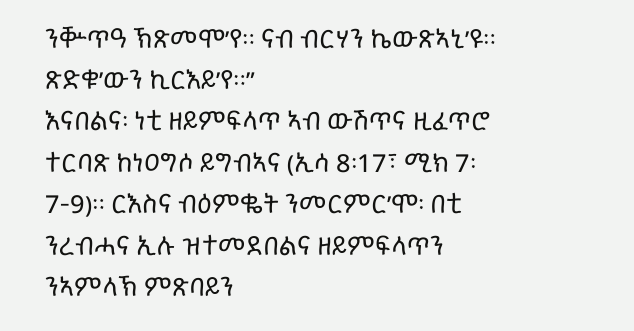ንቝጥዓ ኽጽመሞ’የ። ናብ ብርሃን ኬውጽኣኒ’ዩ። ጽድቁ’ውን ኪርእይ’የ።”
እናበልና፡ ነቲ ዘይምፍላጥ ኣብ ውሽጥና ዚፈጥሮ ተርባጽ ከነዐግሶ ይግብኣና (ኢሳ 8፡17፣ ሚክ 7፡7-9)። ርእስና ብዕምቈት ንመርምር’ሞ፡ በቲ ንረብሓና ኢሉ ዝተመደበልና ዘይምፍላጥን ንኣምላኽ ምጽባይን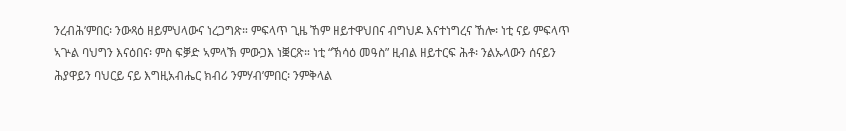ንረብሕ’ምበር፡ ንውጻዕ ዘይምህላውና ነረጋግጽ። ምፍላጥ ጊዜ ኸም ዘይተዋህበና ብግህዶ እናተነግረና ኸሎ፡ ነቲ ናይ ምፍላጥ ኣጕል ባህግን እናዕበና፡ ምስ ፍቓድ ኣምላኽ ምውጋእ ነቛርጽ። ነቲ “ኽሳዕ መዓስ” ዚብል ዘይተርፍ ሕቶ፡ ንልኡላውን ሰናይን ሕያዋይን ባህርይ ናይ እግዚአብሔር ክብሪ ንምሃብ’ምበር፡ ንምቅላል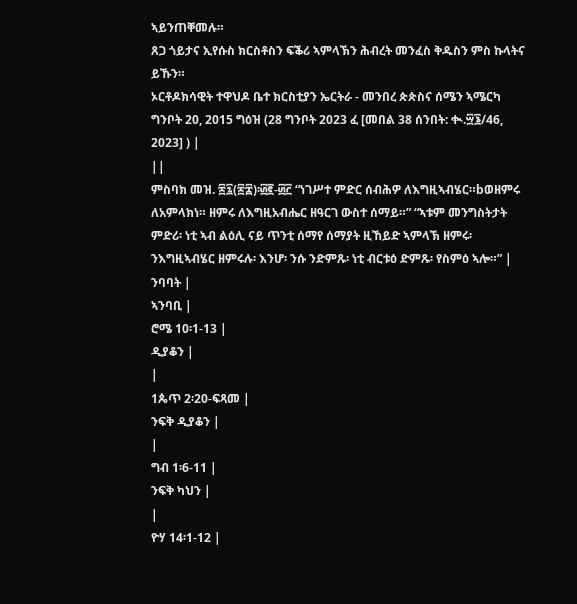ኣይንጠቐመሉ።
ጸጋ ጎይታና ኢየሱስ ክርስቶስን ፍቕሪ ኣምላኽን ሕብረት መንፈስ ቅዱስን ምስ ኩላትና ይኹን።
ኦርቶዶክሳዊት ተዋህዶ ቤተ ክርስቲያን ኤርትራ - መንበረ ጵጵስና ሰሜን ኣሜርካ
ግንቦት 20, 2015 ግዕዝ (28 ግንቦት 2023 ፈ [መበል 38 ሰንበት: ቊ.፵፮/46, 2023] ) |
||
ምስባክ መዝ. ፷፯(፷፰)፡፴፪-፴፫ “ነገሥተ ምድር ሰብሕዎ ለእግዚኣብሄር።bወዘምሩ ለአምላክነ። ዘምሩ ለእግዚአብሔር ዘዓርገ ውስተ ሰማይ።” “ኣቱም መንግስትታት ምድሪ፡ ነቲ ኣብ ልዕሊ ናይ ጥንቲ ሰማየ ሰማያት ዚኸይድ ኣምላኽ ዘምሩ፡ ንእግዚኣብሄር ዘምሩሉ፡ እንሆ፡ ንሱ ንድምጹ፡ ነቲ ብርቱዕ ድምጹ፡ የስምዕ ኣሎ።” |
ንባባት |
ኣንባቢ |
ሮሜ 10፡1-13 |
ዲያቆን |
|
1ጴጥ 2፡20-ፍጻመ |
ንፍቅ ዲያቆን |
|
ግብ 1፡6-11 |
ንፍቅ ካህን |
|
ዮሃ 14፡1-12 |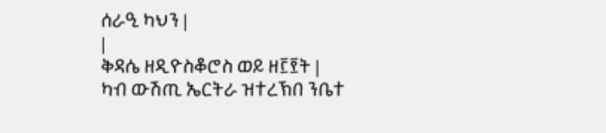ሰራዒ ካህን |
|
ቅዳሴ ዘዲዮስቆሮስ ወይ ዘ፫፻ት |
ካብ ውሽጢ ኤርትራ ዝተረኽበ ንቤተ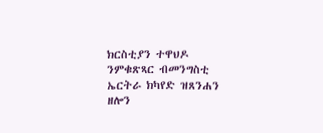ክርስቲያን ተዋህዶ ንምቁጽጻር ብመንግስቲ ኤርትራ ክካየድ ዝጸንሐን ዘሎን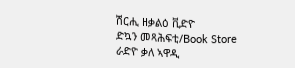ሽርሒ ዘቃልዕ ቪድዮ
ድኳን መጻሕፍቲ/Book Store
ራድዮ ቃለ ኣዋዲ